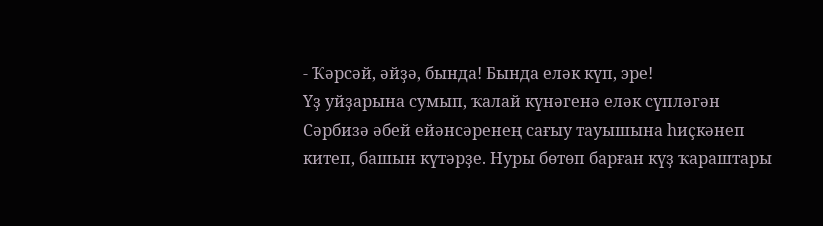- Ҡәрсәй, әйҙә, бында! Бында еләк күп, эре!
Үҙ уйҙарына сумып, ҡалай күнәгенә еләк сүпләгән Сәрбизә әбей ейәнсәренең сағыу тауышына һиҫкәнеп китеп, башын күтәрҙе. Нуры бөтөп барған күҙ ҡараштары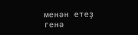менән етеҙ генә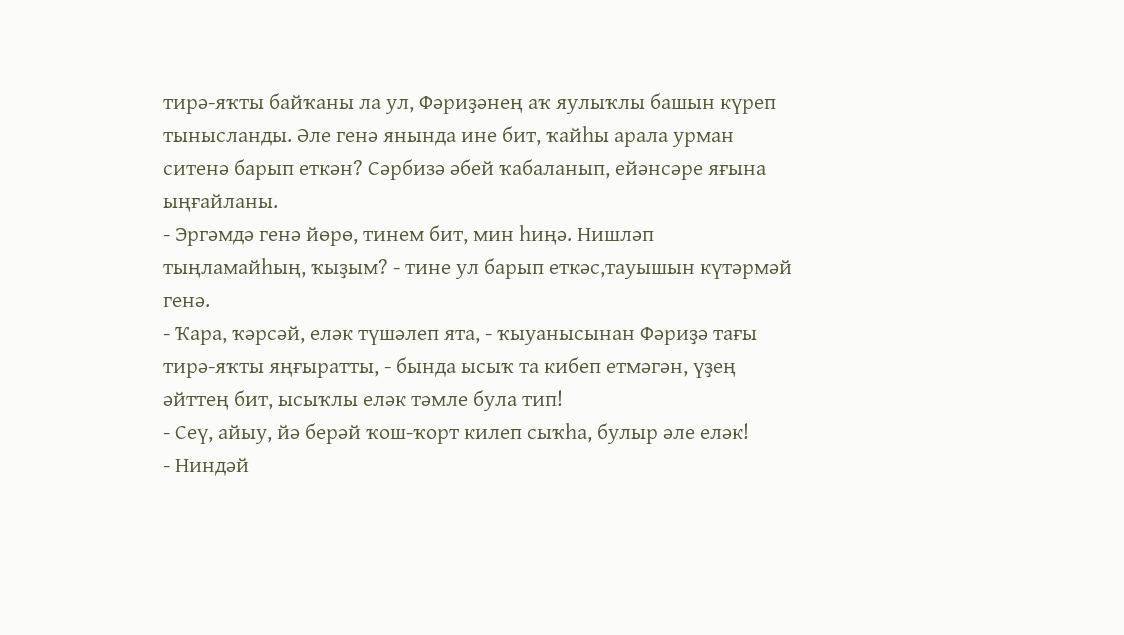тирә-яҡты байҡаны ла ул, Фәриҙәнең аҡ яулыҡлы башын күреп тынысланды. Әле генә янында ине бит, ҡайһы арала урман ситенә барып еткән? Сәрбизә әбей ҡабаланып, ейәнсәре яғына ыңғайланы.
- Эргәмдә генә йөрө, тинем бит, мин һиңә. Нишләп тыңламайһың, ҡыҙым? - тине ул барып еткәс,тауышын күтәрмәй генә.
- Ҡара, ҡәрсәй, еләк түшәлеп ята, - ҡыуанысынан Фәриҙә тағы тирә-яҡты яңғыратты, - бында ысыҡ та кибеп етмәгән, үҙең әйттең бит, ысыҡлы еләк тәмле була тип!
- Сеү, айыу, йә берәй ҡош-ҡорт килеп сыҡһа, булыр әле еләк!
- Ниндәй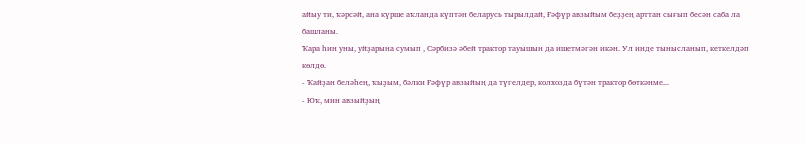айыу ти, ҡәрсәй, ана күрше аҡланда күптән беларусь тырылдай, Ғәфүр авзыйым беҙҙең арттан сығып бесән саба ла башланы.
Ҡара һин уны, уйҙарына сумып , Сәрбизә әбей трактор тауышын да ишетмәгән икән. Ул инде тынысланып, кеткелдәп көлдө.
- Ҡайҙан беләһең, ҡыҙым, бәлки Ғәфүр авзыйың да түгелдер, колхозда бүтән трактор бөткәнме...
- Юҡ, мин авзыйҙың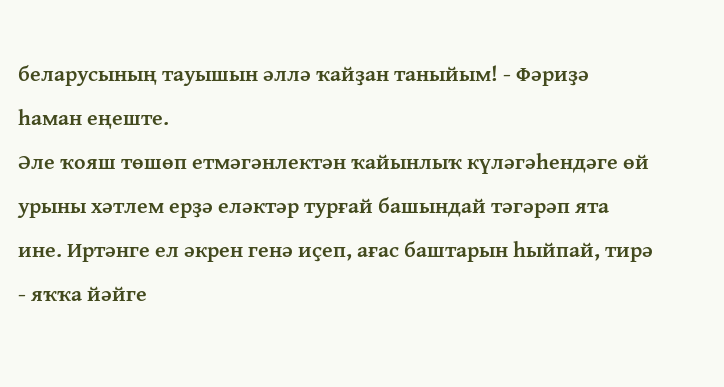беларусының тауышын әллә ҡайҙан таныйым! - Фәриҙә һаман еңеште.
Әле ҡояш төшөп етмәгәнлектән ҡайынлыҡ күләгәһендәге өй урыны хәтлем ерҙә еләктәр турғай башындай тәгәрәп ята ине. Иртәнге ел әкрен генә иҫеп, ағас баштарын һыйпай, тирә - яҡҡа йәйге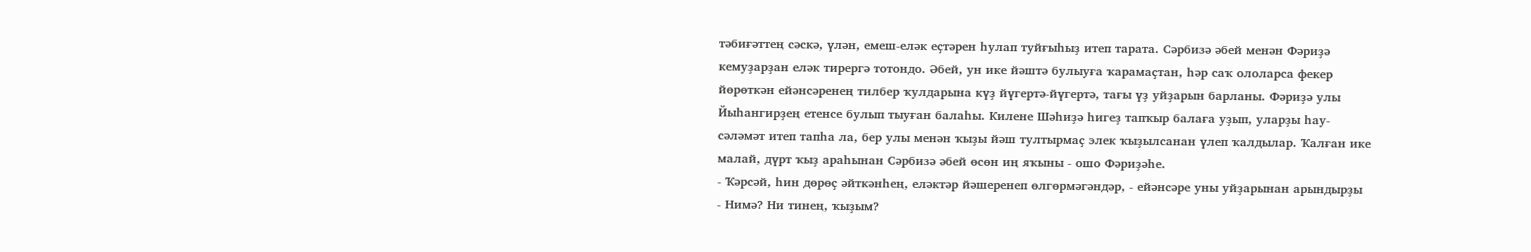тәбиғәттең сәскә, үлән, емеш-еләк еҫтәрен һулап туйғыһыҙ итеп тарата. Сәрбизә әбей менән Фәриҙә кемуҙарҙан еләк тирергә тотондо. Әбей, ун ике йәштә булыуға ҡарамаҫтан, һәр саҡ ололарса фекер йөрөткән ейәнсәренең тилбер ҡулдарына күҙ йүгертә-йүгертә, тағы үҙ уйҙарын барланы. Фәриҙә улы Йыһангирҙең етенсе булып тыуған балаһы. Килене Шәһиҙә һигеҙ тапҡыр балаға уҙып, уларҙы һау-сәләмәт итеп тапһа ла, бер улы менән ҡыҙы йәш тултырмаҫ элек ҡыҙылсанан үлеп ҡалдылар. Ҡалған ике малай, дүрт ҡыҙ араһынан Сәрбизә әбей өсөн иң яҡыны - ошо Фәриҙәһе.
- Ҡәрсәй, һин дөрөҫ әйткәнһең, еләктәр йәшеренеп өлгөрмәгәндәр, - ейәнсәре уны уйҙарынан арындырҙы
- Нимә? Ни тинең, ҡыҙым?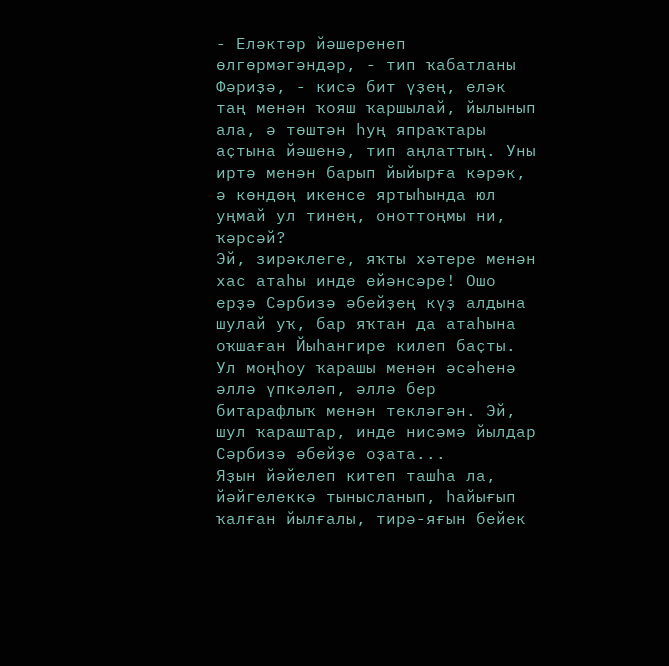- Еләктәр йәшеренеп өлгөрмәгәндәр, - тип ҡабатланы Фәриҙә, - кисә бит үҙең, еләк таң менән ҡояш ҡаршылай, йылынып ала, ә төштән һуң япраҡтары аҫтына йәшенә, тип аңлаттың. Уны иртә менән барып йыйырға кәрәк, ә көндөң икенсе яртыһында юл уңмай ул тинең, оноттоңмы ни, ҡәрсәй?
Эй, зирәклеге, яҡты хәтере менән хас атаһы инде ейәнсәре! Ошо ерҙә Сәрбизә әбейҙең күҙ алдына шулай уҡ, бар яҡтан да атаһына оҡшаған Йыһангире килеп баҫты. Ул моңһоу ҡарашы менән әсәһенә әллә үпкәләп, әллә бер битарафлыҡ менән текләгән. Эй, шул ҡараштар, инде нисәмә йылдар Сәрбизә әбейҙе оҙата...
Яҙын йәйелеп китеп ташһа ла, йәйгелеккә тынысланып, һайығып ҡалған йылғалы, тирә-яғын бейек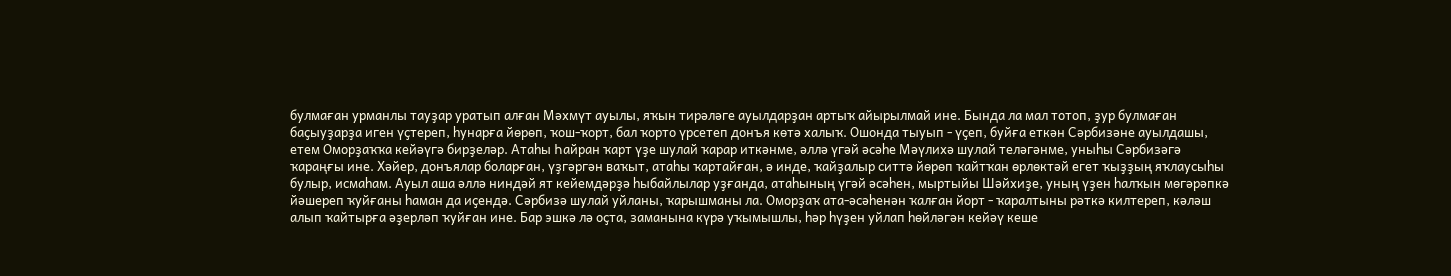булмаған урманлы тауҙар уратып алған Мәхмүт ауылы, яҡын тирәләге ауылдарҙан артыҡ айырылмай ине. Бында ла мал тотоп, ҙур булмаған баҫыуҙарҙа иген үҫтереп, һунарға йөрөп, ҡош-ҡорт, бал ҡорто үрсетеп донъя көтә халыҡ. Ошонда тыуып - үҫеп, буйға еткән Сәрбизәне ауылдашы, етем Оморҙаҡҡа кейәүгә бирҙеләр. Атаһы Һайран ҡарт үҙе шулай ҡарар иткәнме, әллә үгәй әсәһе Мәүлихә шулай теләгәнме, уныһы Сәрбизәгә ҡараңғы ине. Хәйер, донъялар боларған, үҙгәргән ваҡыт, атаһы ҡартайған, ә инде, ҡайҙалыр ситтә йөрөп ҡайтҡан өрлөктәй егет ҡыҙҙың яҡлаусыһы булыр, исмаһам. Ауыл аша әллә ниндәй ят кейемдәрҙә һыбайлылар уҙғанда, атаһының үгәй әсәһен, мыртыйы Шәйхиҙе, уның үҙен һалҡын мөгәрәпкә йәшереп ҡуйғаны һаман да иҫендә. Сәрбизә шулай уйланы, ҡарышманы ла. Оморҙаҡ ата-әсәһенән ҡалған йорт - ҡаралтыны рәткә килтереп, кәләш алып ҡайтырға әҙерләп ҡуйған ине. Бар эшкә лә оҫта, заманына күрә уҡымышлы, һәр һүҙен уйлап һөйләгән кейәү кеше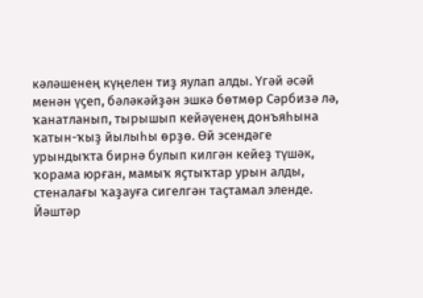кәләшенең күңелен тиҙ яулап алды. Үгәй әсәй менән үҫеп, бәләкәйҙән эшкә бөтмөр Сәрбизә лә, ҡанатланып, тырышып кейәүенең донъяһына ҡатын-ҡыҙ йылыһы өрҙө. Өй эсендәге урындыҡта бирнә булып килгән кейеҙ түшәк, ҡорама юрған, мамыҡ яҫтыҡтар урын алды, стеналағы ҡаҙауға сигелгән таҫтамал эленде. Йәштәр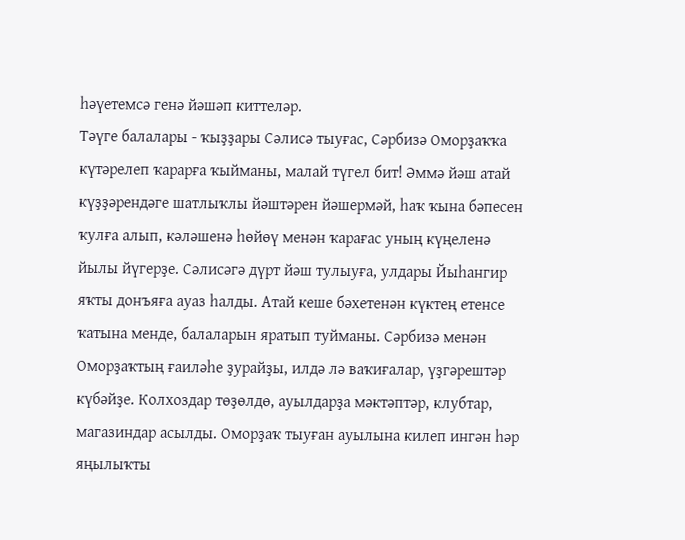һәүетемсә генә йәшәп киттеләр.
Тәүге балалары - ҡыҙҙары Сәлисә тыуғас, Сәрбизә Оморҙаҡҡа күтәрелеп ҡарарға ҡыйманы, малай түгел бит! Әммә йәш атай күҙҙәрендәге шатлыҡлы йәштәрен йәшермәй, һаҡ ҡына бәпесен ҡулға алып, кәләшенә һөйөү менән ҡарағас уның күңеленә йылы йүгерҙе. Сәлисәгә дүрт йәш тулыуға, улдары Йыһангир яҡты донъяға ауаз һалды. Атай кеше бәхетенән күктең етенсе ҡатына менде, балаларын яратып туйманы. Сәрбизә менән Оморҙаҡтың ғаиләһе ҙурайҙы, илдә лә ваҡиғалар, үҙгәрештәр күбәйҙе. Колхоздар төҙөлдө, ауылдарҙа мәктәптәр, клубтар, магазиндар асылды. Оморҙаҡ тыуған ауылына килеп ингән һәр яңылыҡты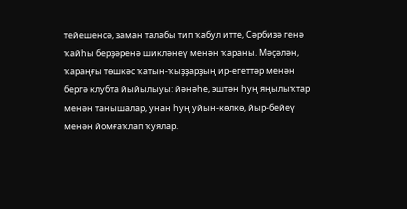тейешенсә, заман талабы тип ҡабул итте, Сәрбизә генә ҡайһы берҙәренә шикләнеү менән ҡараны. Мәҫәлән, ҡараңғы төшкәс ҡатын-ҡыҙҙарҙың ир-егеттәр менән бергә клубта йыйылыуы: йәнәһе, эштән һуң яңылыҡтар менән танышалар, унан һуң уйын-көлкө, йыр-бейеү менән йомғаҡлап ҡуялар.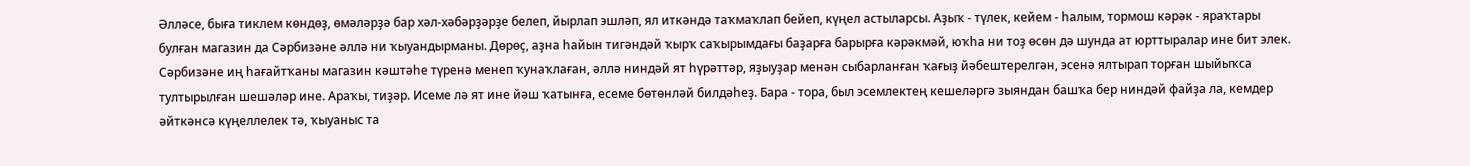Әлләсе, быға тиклем көндөҙ, өмәләрҙә бар хәл-хәбәрҙәрҙе белеп, йырлап эшләп, ял иткәндә таҡмаҡлап бейеп, күңел астыларсы. Аҙыҡ - түлек, кейем - һалым, тормош кәрәк - яраҡтары булған магазин да Сәрбизәне әллә ни ҡыуандырманы. Дөрөҫ, аҙна һайын тигәндәй ҡырҡ саҡырымдағы баҙарға барырға кәрәкмәй, юҡһа ни тоҙ өсөн дә шунда ат юрттыралар ине бит элек. Сәрбизәне иң һағайтҡаны магазин кәштәһе түренә менеп ҡунаҡлаған, әллә ниндәй ят һүрәттәр, яҙыуҙар менән сыбарланған ҡағыҙ йәбештерелгән, эсенә ялтырап торған шыйыҡса тултырылған шешәләр ине. Араҡы, тиҙәр. Исеме лә ят ине йәш ҡатынға, есеме бөтөнләй билдәһеҙ. Бара - тора, был эсемлектең кешеләргә зыяндан башҡа бер ниндәй файҙа ла, кемдер әйткәнсә күңеллелек тә, ҡыуаныс та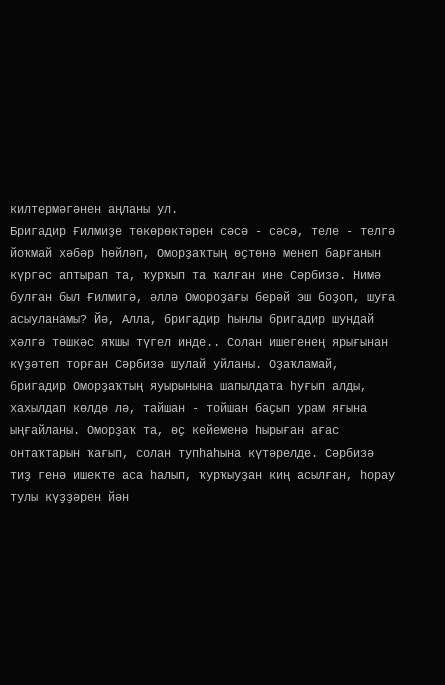килтермәгәнен аңланы ул.
Бригадир Ғилмиҙе төкөрөктәрен сәсә - сәсә, теле - телгә йоҡмай хәбәр һөйләп, Оморҙаҡтың өҫтөнә менеп барғанын күргәс аптырап та, ҡурҡып та ҡалған ине Сәрбизә. Нимә булған был Ғилмигә, әллә Омороҙағы берәй эш боҙоп, шуға асыуланамы? Йә, Алла, бригадир һынлы бригадир шундай хәлгә төшкәс яҡшы түгел инде.. Солан ишегенең ярығынан күҙәтеп торған Сәрбизә шулай уйланы. Оҙаҡламай, бригадир Оморҙаҡтың яуырынына шапылдата һуғып алды, хахылдап көлдө лә, тайшан - тойшан баҫып урам яғына ыңғайланы. Оморҙаҡ та, өҫ кейеменә һырыған ағас онтаҡтарын ҡағып, солан тупһаһына күтәрелде. Сәрбизә тиҙ генә ишекте аса һалып, ҡурҡыуҙан киң асылған, һорау тулы күҙҙәрен йән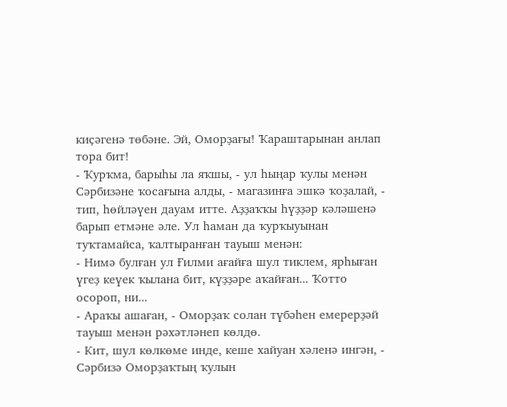киҫәгенә төбәне. Эй, Оморҙағы! Ҡараштарынан анлап тора бит!
- Ҡурҡма, барыһы ла яҡшы, - ул һыңар ҡулы менән Сәрбизәне ҡосағына алды, - магазинға эшкә ҡоҙалай, - тип, һөйләүен дауам итте. Аҙҙаҡҡы һүҙҙәр кәләшенә барып етмәне әле. Ул һаман да ҡурҡыуынан туҡтамайса, ҡалтыранған тауыш менән:
- Нимә булған ул Ғилми ағайға шул тиклем, ярһыған үгеҙ кеүек ҡылана бит, күҙҙәре аҡайған... Ҡотто осороп, ни...
- Араҡы ашаған, - Оморҙаҡ солан түбәһен емерерҙәй тауыш менән рәхәтләнеп көлдө.
- Кит, шул көлкөме инде, кеше хайуан хәленә ингән, - Сәрбизә Оморҙаҡтың ҡулын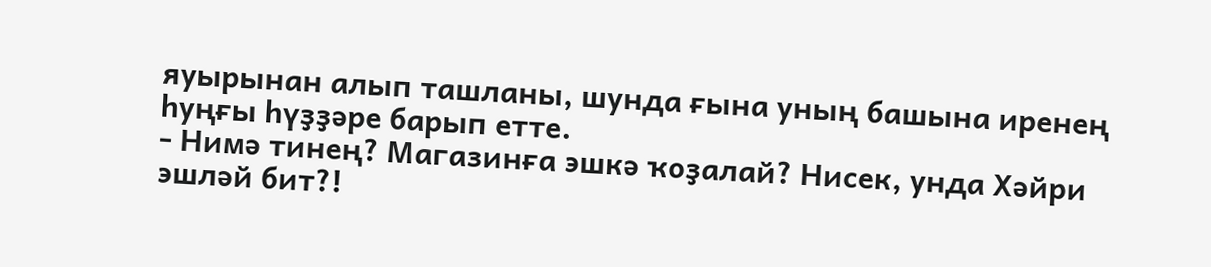яуырынан алып ташланы, шунда ғына уның башына иренең һуңғы һүҙҙәре барып етте.
- Нимә тинең? Магазинға эшкә ҡоҙалай? Нисек, унда Хәйри эшләй бит?!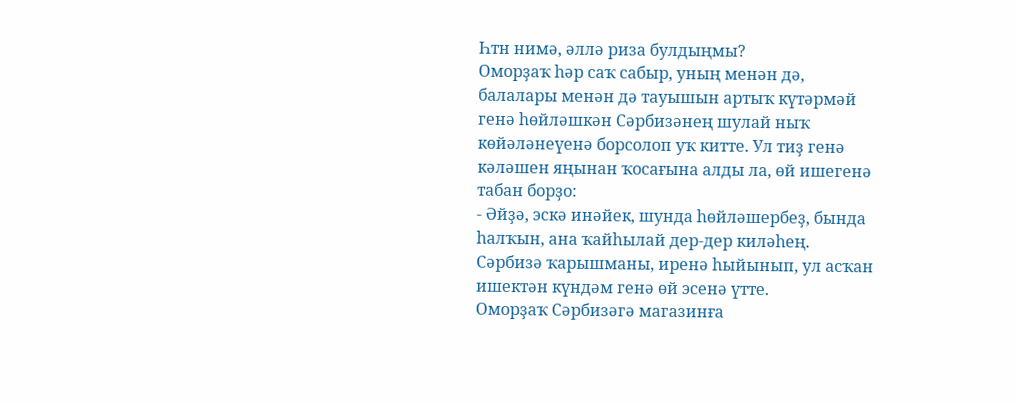Һтн нимә, әллә риза булдыңмы?
Оморҙаҡ һәр саҡ сабыр, уның менән дә, балалары менән дә тауышын артыҡ күтәрмәй генә һөйләшкән Сәрбизәнең шулай ныҡ көйәләнеүенә борсолоп уҡ китте. Ул тиҙ генә кәләшен яңынан ҡосағына алды ла, өй ишегенә табан борҙо:
- Әйҙә, эскә инәйек, шунда һөйләшербеҙ, бында һалҡын, ана ҡайһылай дер-дер киләһең.
Сәрбизә ҡарышманы, иренә һыйынып, ул асҡан ишектән күндәм генә өй эсенә үтте.
Оморҙаҡ Сәрбизәгә магазинға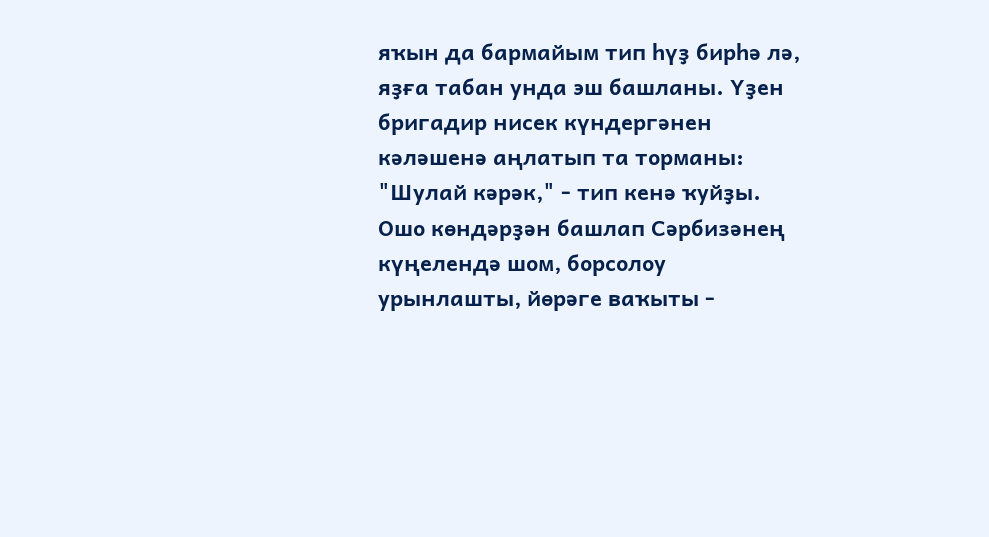яҡын да бармайым тип һүҙ бирһә лә, яҙға табан унда эш башланы. Үҙен бригадир нисек күндергәнен кәләшенә аңлатып та торманы: "Шулай кәрәк," - тип кенә ҡуйҙы. Ошо көндәрҙән башлап Сәрбизәнең күңелендә шом, борсолоу урынлашты, йөрәге ваҡыты -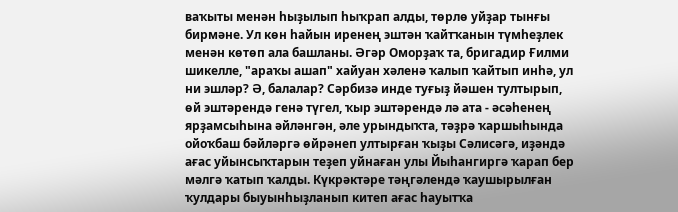ваҡыты менән һыҙылып һыҡрап алды, төрлө уйҙар тынғы бирмәне. Ул көн һайын иренең эштән ҡайтҡанын түмһеҙлек менән көтөп ала башланы. Әгәр Оморҙаҡ та, бригадир Ғилми шикелле, "араҡы ашап" хайуан хәленә ҡалып ҡайтып инһә, ул ни эшләр? Ә, балалар? Сәрбизә инде туғыҙ йәшен тултырып, өй эштәрендә генә түгел, ҡыр эштәрендә лә ата - әсәһенең ярҙамсыһына әйләнгән, әле урындыҡта, тәҙрә ҡаршыһында ойоҡбаш бәйләргә өйрәнеп ултырған ҡыҙы Сәлисәгә, иҙәндә ағас уйынсыҡтарын теҙеп уйнаған улы Йыһангиргә ҡарап бер мәлгә ҡатып ҡалды. Күкрәктәре тәңгәлендә ҡаушырылған ҡулдары быуынһыҙланып китеп ағас һауытҡа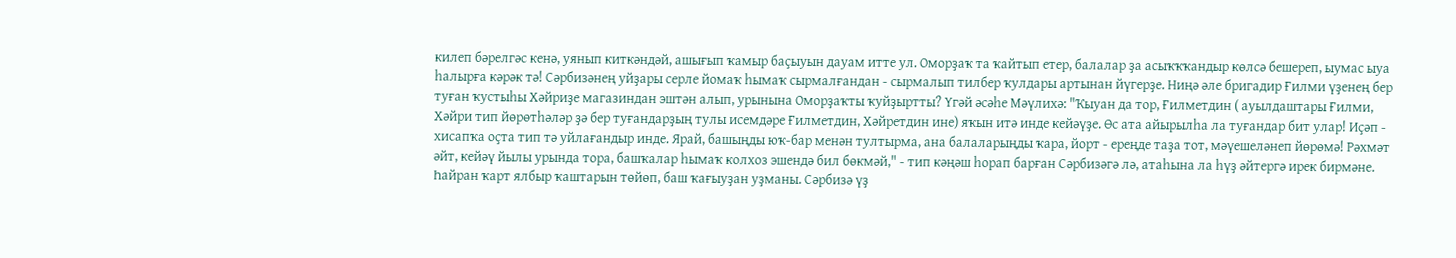килеп бәрелгәс кенә, уянып киткәндәй, ашығып ҡамыр баҫыуын дауам итте ул. Оморҙаҡ та ҡайтып етер, балалар ҙа асыҡҡҡандыр көлсә бешереп, ыумас ыуа һалырға кәрәк тә! Сәрбизәнең уйҙары серле йомаҡ һымаҡ сырмалғандан - сырмалып тилбер ҡулдары артынан йүгерҙе. Ниңә әле бригадир Ғилми үҙенең бер туған ҡустыһы Хәйриҙе магазиндан эштән алып, урынына Оморҙаҡты ҡуйҙыртты? Үгәй әсәһе Мәүлихә: "Ҡыуан да тор, Ғилметдин ( ауылдаштары Ғилми, Хәйри тип йөрөтһәләр ҙә бер туғандарҙың тулы исемдәре Ғилметдин, Хәйретдин ине) яҡын итә инде кейәүҙе. Өс ата айырылһа ла туғандар бит улар! Иҫәп - хисапҡа оҫта тип тә уйлағандыр инде. Ярай, башыңды юҡ-бар менән тултырма, ана балаларыңды ҡара, йорт - ереңде таҙа тот, мәүешеләнеп йөрөмә! Рәхмәт әйт, кейәү йылы урында тора, башҡалар һымаҡ колхоз эшендә бил бөкмәй," - тип кәңәш һорап барған Сәрбизәгә лә, атаһына ла һүҙ әйтергә ирек бирмәне. Һайран ҡарт ялбыр ҡаштарын төйөп, баш ҡағыуҙан уҙманы. Сәрбизә үҙ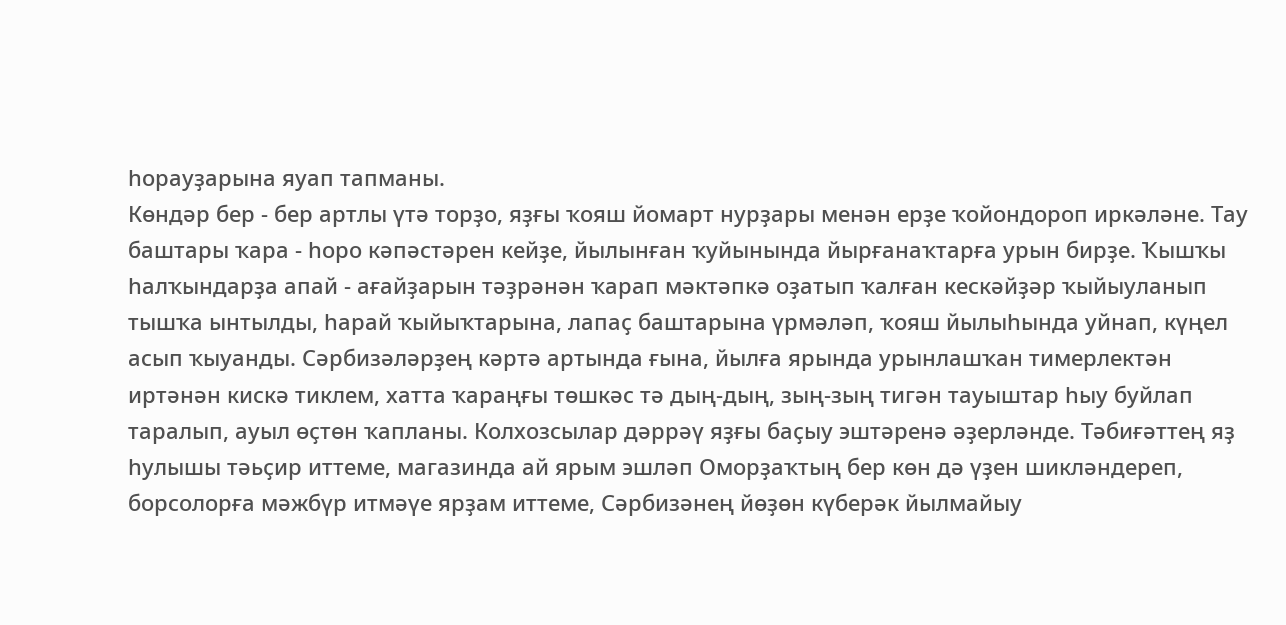һорауҙарына яуап тапманы.
Көндәр бер - бер артлы үтә торҙо, яҙғы ҡояш йомарт нурҙары менән ерҙе ҡойондороп иркәләне. Тау баштары ҡара - һоро кәпәстәрен кейҙе, йылынған ҡуйынында йырғанаҡтарға урын бирҙе. Ҡышҡы һалҡындарҙа апай - ағайҙарын тәҙрәнән ҡарап мәктәпкә оҙатып ҡалған кескәйҙәр ҡыйыуланып тышҡа ынтылды, һарай ҡыйыҡтарына, лапаҫ баштарына үрмәләп, ҡояш йылыһында уйнап, күңел асып ҡыуанды. Сәрбизәләрҙең кәртә артында ғына, йылға ярында урынлашҡан тимерлектән иртәнән кискә тиклем, хатта ҡараңғы төшкәс тә дың-дың, зың-зың тигән тауыштар һыу буйлап таралып, ауыл өҫтөн ҡапланы. Колхозсылар дәррәү яҙғы баҫыу эштәренә әҙерләнде. Тәбиғәттең яҙ һулышы тәьҫир иттеме, магазинда ай ярым эшләп Оморҙаҡтың бер көн дә үҙен шикләндереп, борсолорға мәжбүр итмәүе ярҙам иттеме, Сәрбизәнең йөҙөн күберәк йылмайыу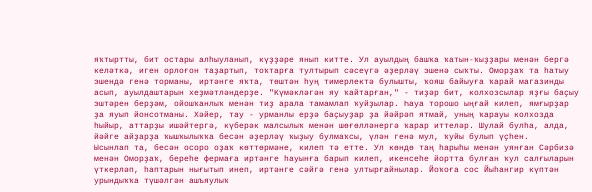яҡтыртты, бит остары алһыуланып, күҙҙәре янып китте. Ул ауылдың башҡа ҡатын-ҡыҙҙары менән бергә келәткә, иген орлоғон таҙартып, тоҡтарға тултырып сәсеүгә әҙерләү эшенә сыҡты. Оморҙаҡ та һатыу эшендә генә торманы, иртәнге яҡта, төштән һуң тимерлектә булышты, ҡояш байыуға ҡарай магазинды асып, ауылдаштарын хеҙмәтләндерҙе. "Күмәкләгән яу ҡайтарған," - тиҙәр бит, колхозсылар яҙғы баҫыу эштәрен берҙәм, ойошҡанлыҡ менән тиҙ арала тамамлап ҡуйҙылар. Һауа торошо ыңғай килеп, ямғырҙар ҙа яуып йонсотманы. Хәйер, тау - урманлы ерҙә баҫыуҙар ҙа йәйрәп ятмай, уның ҡарауы колхозда һыйыр, аттарҙы ишәйтергә, күберәк малсылыҡ менән шөғөлләнергә ҡарар иттеләр. Шулай булһа, алда, йәйге айҙарҙа ҡышҡылыҡҡа бесән әҙерләү ҡыҙыу булмаҡсы, үлән генә мул, ҡуйы булып үҫһен.
Ысынлап та, бесән осоро оҙаҡ көттөрмәне, килеп тә етте. Ул көндө таң һарыһы менән уянған Сәрбизә менән Оморҙаҡ, береһе фермаға иртәнге һауынға барып килеп, икенсеһе йортта булған ҡул салғыларын үткерләп, һаптарын нығытып инеп, иртәнге сәйгә генә ултырғайнылар. Йоҡоға сос Йыһангир күптән урындыҡҡа түшәлгән ашъяулыҡ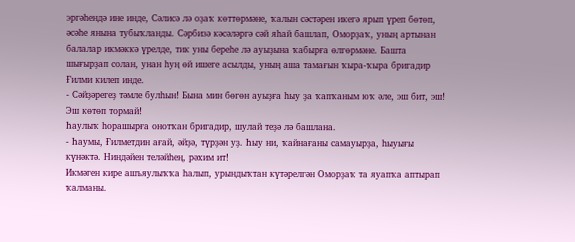эргәһендә ине инде, Сәлисә лә оҙаҡ көттөрмәне, ҡалын сәстәрен икегә ярып үреп бөтөп, әсәһе янына тубыҡланды. Сәрбизә кәсәләргә сәй яһай башлап, Оморҙаҡ, уның артынан балалар икмәккә үрелде, тик уны береһе лә ауыҙына ҡабырға өлгөрмәне. Башта шығырҙап солан, унан һуң өй ишеге асылды, уның аша тамағын ҡыра-ҡыра бригадир Ғилми килеп инде.
- Сәйҙәрегеҙ тәмле булһын! Бына мин бөгөн ауыҙға һыу ҙа ҡапҡаным юҡ әле, эш бит, эш! Эш көтөп тормай!
Һаулыҡ һорашырға онотҡан бригадир, шулай теҙә лә башлана.
- Һаумы, Ғилметдин ағай, әйҙә, түрҙән уҙ. Һыу ни, ҡайнағаны самауырҙа, һыуығы күнәктә. Ниндәйен теләйһең, рәхим ит!
Икмәген кире ашъяулыҡҡа һалып, урындыҡтан күтәрелгән Оморҙаҡ та яуапҡа аптырап ҡалманы.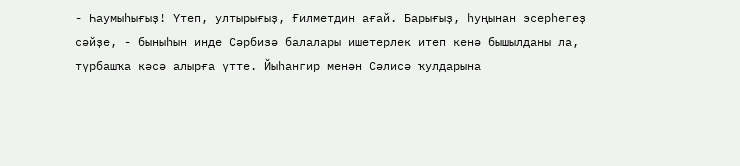- Һаумыһығыҙ! Үтеп, ултырығыҙ, Ғилметдин ағай. Барығыҙ, һуңынан эсерһегеҙ сәйҙе, - быныһын инде Сәрбизә балалары ишетерлек итеп кенә бышылданы ла, түрбашҡа кәсә алырға үтте. Йыһангир менән Сәлисә ҡулдарына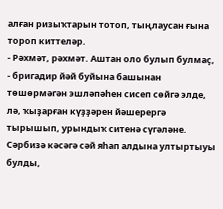алған ризыҡтарын тотоп, тыңлаусан ғына тороп киттеләр.
- Рәхмәт, рәхмәт. Аштан оло булып булмаҫ, - бригадир йәй буйына башынан төшөрмәгән эшләпәһен сисеп сөйгә элде, лә, ҡыҙарған күҙҙәрен йәшерергә тырышып, урындыҡ ситенә сүгәләне. Сәрбизә кәсәгә сәй яһап алдына ултыртыуы булды,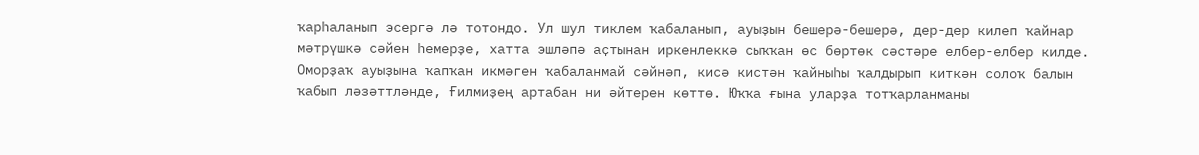ҡарһаланып эсергә лә тотондо. Ул шул тиклем ҡабаланып, ауыҙын бешерә-бешерә, дер-дер килеп ҡайнар мәтрүшкә сәйен һемерҙе, хатта эшләпә аҫтынан иркенлеккә сыҡҡан өс бөртөк сәстәре елбер-елбер килде. Оморҙаҡ ауыҙына ҡапҡан икмәген ҡабаланмай сәйнәп, кисә кистән ҡайныһы ҡалдырып киткән солоҡ балын ҡабып ләзәттләнде, Ғилмиҙең артабан ни әйтерен көттө. Юҡҡа ғына уларҙа тотҡарланманы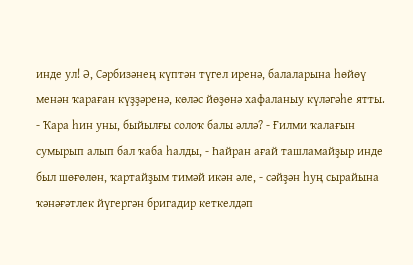инде ул! Ә, Сәрбизәнең күптән түгел иренә, балаларына һөйөү менән ҡараған күҙҙәренә, көләс йөҙөнә хафаланыу күләгәһе ятты.
- Ҡара һин уны, быйылғы солоҡ балы әллә? - Ғилми ҡалағын сумырып алып бал ҡаба һалды, - Һайран ағай ташламайҙыр инде был шөғөлөн, ҡартайҙым тимәй икән әле, - сәйҙән һуң сырайына ҡәнәғәтлек йүгергән бригадир кеткелдәп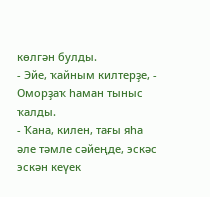көлгән булды.
- Эйе, ҡайным килтерҙе, - Оморҙаҡ һаман тыныс ҡалды.
- Ҡана, килен, тағы яһа әле тәмле сәйеңде, эскәс эскән кеүек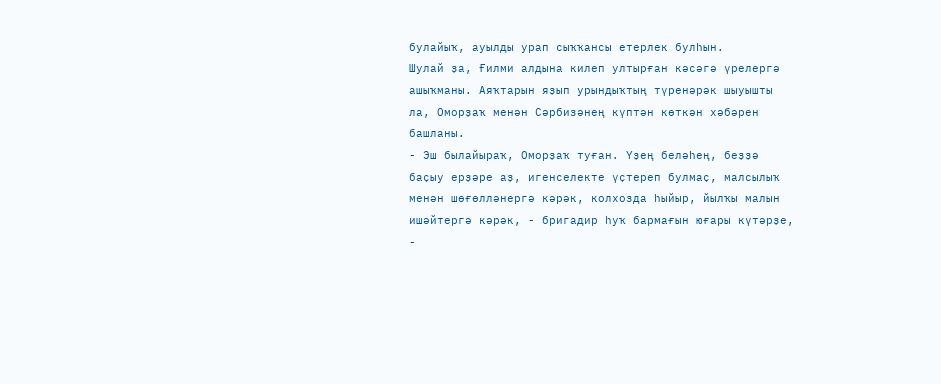булайыҡ, ауылды урап сыҡҡансы етерлек булһын.
Шулай ҙа, Ғилми алдына килеп ултырған кәсәгә үрелергә ашыҡманы. Аяҡтарын яҙып урындыҡтың түренәрәк шыуышты ла, Оморҙаҡ менән Сәрбизәнең күптән көткән хәбәрен башланы.
- Эш былайыраҡ, Оморҙаҡ туған. Үҙең беләһең, беҙҙә баҫыу ерҙәре аҙ, игенселекте үҫтереп булмаҫ, малсылыҡ менән шөғөлләнергә кәрәк, колхозда һыйыр, йылҡы малын ишәйтергә кәрәк, - бригадир һуҡ бармағын юғары күтәрҙе, -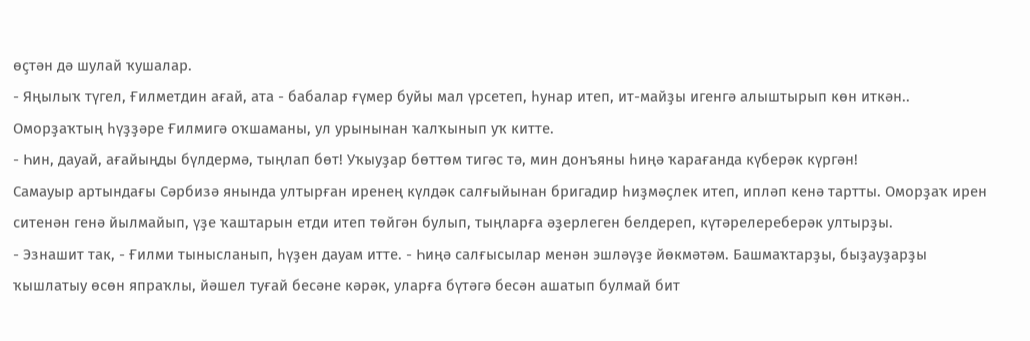өҫтән дә шулай ҡушалар.
- Яңылыҡ түгел, Ғилметдин ағай, ата - бабалар ғүмер буйы мал үрсетеп, һунар итеп, ит-майҙы игенгә алыштырып көн иткән..
Оморҙаҡтың һүҙҙәре Ғилмигә оҡшаманы, ул урынынан ҡалҡынып уҡ китте.
- Һин, дауай, ағайыңды бүлдермә, тыңлап бөт! Уҡыуҙар бөттөм тигәс тә, мин донъяны һиңә ҡарағанда күберәк күргән!
Самауыр артындағы Сәрбизә янында ултырған иренең күлдәк салғыйынан бригадир һиҙмәҫлек итеп, ипләп кенә тартты. Оморҙаҡ ирен ситенән генә йылмайып, үҙе ҡаштарын етди итеп төйгән булып, тыңларға әҙерлеген белдереп, күтәрелереберәк ултырҙы.
- Эзнашит так, - Ғилми тынысланып, һүҙен дауам итте. - Һиңә салғысылар менән эшләүҙе йөкмәтәм. Башмаҡтарҙы, быҙауҙарҙы ҡышлатыу өсөн япраҡлы, йәшел туғай бесәне кәрәк, уларға бүтәгә бесән ашатып булмай бит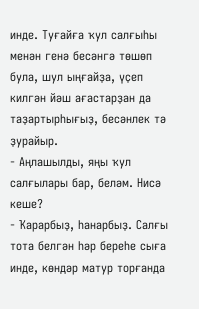инде. Туғайға ҡул салғыһы менән генә бесәнгә төшөп була, шул ыңғайҙа, үҫеп килгән йәш ағастарҙан да таҙартырһығыҙ, бесәнлек тә ҙурайыр.
- Аңлашылды, яңы ҡул салғылары бар, беләм. Нисә кеше?
- Ҡарарбыҙ, һанарбыҙ. Салғы тота белгән һәр береһе сыға инде, көндәр матур торғанда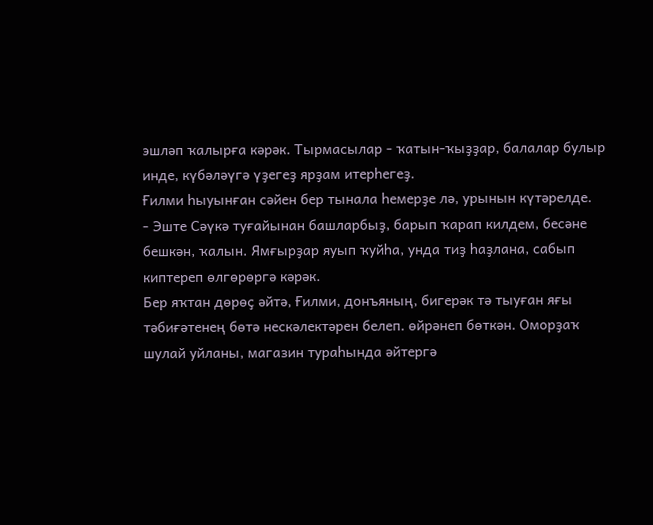эшләп ҡалырға кәрәк. Тырмасылар - ҡатын-ҡыҙҙар, балалар булыр инде, күбәләүгә үҙегеҙ ярҙам итерһегеҙ.
Ғилми һыуынған сәйен бер тынала һемерҙе лә, урынын күтәрелде.
- Эште Сәүкә туғайынан башларбыҙ, барып ҡарап килдем, бесәне бешкән, ҡалын. Ямғырҙар яуып ҡуйһа, унда тиҙ һаҙлана, сабып киптереп өлгөрөргә кәрәк.
Бер яҡтан дөрөҫ әйтә, Ғилми, донъяның, бигерәк тә тыуған яғы тәбиғәтенең бөтә нескәлектәрен белеп. өйрәнеп бөткән. Оморҙаҡ шулай уйланы, магазин тураһында әйтергә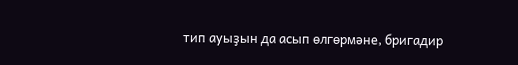тип ауыҙын да асып өлгөрмәне, бригадир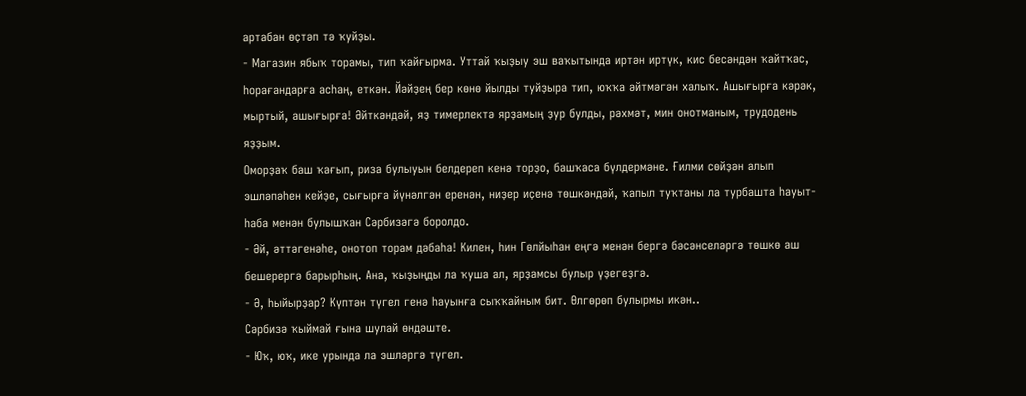артабан өҫтәп тә ҡуйҙы.
- Магазин ябыҡ торамы, тип ҡайғырма. Уттай ҡыҙыу эш ваҡытында иртән иртүк, кис бесәндән ҡайтҡас, һорағандарға асһаң, еткән. Йәйҙең бер көнө йылды туйҙыра тип, юҡҡа әйтмәгән халыҡ. Ашығырға кәрәк, мыртый, ашығырға! Әйткәндәй, яҙ тимерлектә ярҙамың ҙур булды, рәхмәт, мин онотманым, трудодень яҙҙым.
Оморҙаҡ баш ҡағып, риза булыуын белдереп кенә торҙо, башҡаса бүлдермәне. Ғилми сөйҙән алып эшләпәһен кейҙе, сығырға йүнәлгән еренән, ниҙер иҫенә төшкәндәй, ҡапыл туҡтаны ла турбашта һауыт-һаба менән булышҡан Сәрбизәгә боролдо.
- Әй, әттәгенәһе, онотоп торам дәбаһа! Килен, һин Гөлйыһан еңгә менән бергә бәсәнселәргә төшкө аш бешерергә барырһың. Ана, ҡыҙыңды ла ҡуша ал, ярҙамсы булыр үҙегеҙгә.
- Ә, һыйырҙар? Күптән түгел генә һауынға сыҡҡайным бит. Өлгөрөп булырмы икән..
Сәрбизә ҡыймай ғына шулай өндәште.
- Юҡ, юҡ, ике урында ла эшләргә түгел.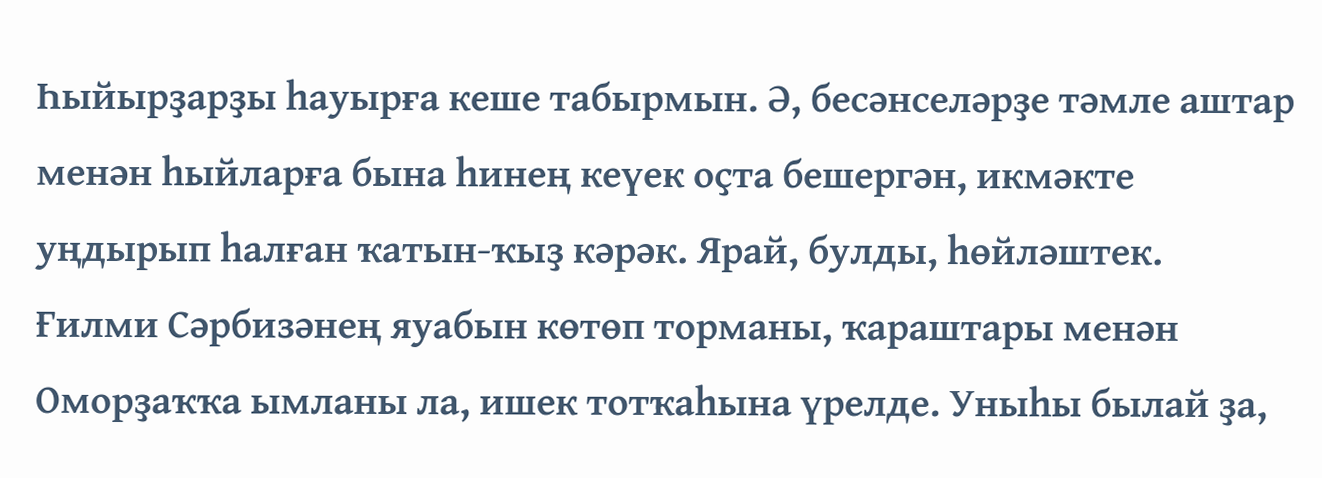Һыйырҙарҙы һауырға кеше табырмын. Ә, бесәнселәрҙе тәмле аштар менән һыйларға бына һинең кеүек оҫта бешергән, икмәкте уңдырып һалған ҡатын-ҡыҙ кәрәк. Ярай, булды, һөйләштек.
Ғилми Сәрбизәнең яуабын көтөп торманы, ҡараштары менән Оморҙаҡҡа ымланы ла, ишек тотҡаһына үрелде. Уныһы былай ҙа,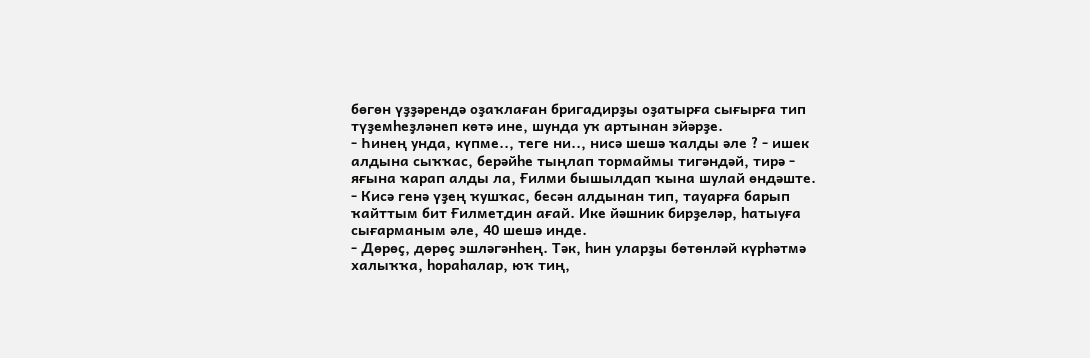бөгөн үҙҙәрендә оҙаҡлаған бригадирҙы оҙатырға сығырға тип түҙемһеҙләнеп көтә ине, шунда уҡ артынан эйәрҙе.
- Һинең унда, күпме.., теге ни.., нисә шешә ҡалды әле ? - ишек алдына сыҡҡас, берәйһе тыңлап тормаймы тигәндәй, тирә - яғына ҡарап алды ла, Ғилми бышылдап ҡына шулай өндәште.
- Кисә генә үҙең ҡушҡас, бесән алдынан тип, тауарға барып ҡайттым бит Ғилметдин ағай. Ике йәшник бирҙеләр, һатыуға сығарманым әле, 40 шешә инде.
- Дөрөҫ, дөрөҫ эшләгәнһең. Тәк, һин уларҙы бөтөнләй күрһәтмә халыҡҡа, һораһалар, юҡ тиң,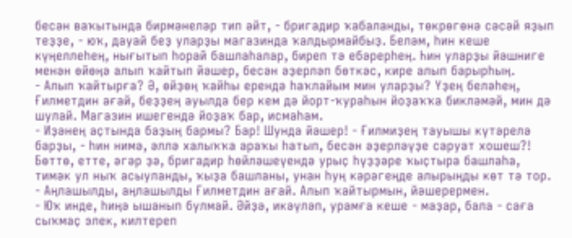бесән ваҡытында бирмәнеләр тип әйт, - бригадир ҡабаланды, төкрөгөнә сәсәй яҙып теҙҙе, - юҡ, дауай беҙ уларҙы магазинда ҡалдырмайбыҙ. Беләм, һин кеше күңеллеһең, нығытып һорай башлаһалар, биреп тә ебәрерһең. Һин уларҙы йәшниге менән өйөңә алып ҡайтып йәшер, бесән әҙерләп бөткәс, кире алып барырһың.
- Алып ҡайтырға? Ә, өйҙөң ҡайһы ерендә һаҡлайым мин уларҙы? Үҙең беләһең, Ғилметдин ағай, беҙҙең ауылда бер кем дә йорт-ҡураһын йоҙаҡҡа бикләмәй, мин дә шулай. Магазин ишегендә йоҙаҡ бар, исмаһам.
- Иҙәнең аҫтында баҙың бармы? Бар! Шунда йәшер! - Ғилмиҙең тауышы күтәрелә барҙы, - һин нимә, әллә халыҡҡа араҡы һатып, бесән әҙерләүҙе саруат хошеш?!
Бөттө, етте, әгәр ҙә, бригадир һөйләшеүендә урыҫ һүҙҙәре ҡыҫтыра башлаһа, тимәк ул ныҡ асыуланды, ҡыҙа башланы, унан һуң кәрәгеңде алырыңды көт тә тор.
- Аңлашылды, аңлашылды Ғилметдин ағай. Алып ҡайтырмын, йәшерермен.
- Юҡ инде, һиңә ышанып булмай. Әйҙә, икәүләп, урамға кеше - маҙар, бала - саға сыҡмаҫ элек, килтереп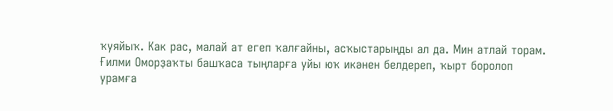ҡуяйыҡ. Как рас, малай ат егеп ҡалғайны, асҡыстарыңды ал да. Мин атлай торам.
Ғилми Оморҙаҡты башҡаса тыңларға уйы юҡ икәнен белдереп, ҡырт боролоп урамға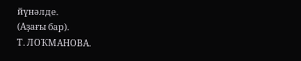йүнәлде.
(Аҙағы бар).
Т. ЛОҠМАНОВА.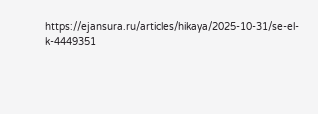https://ejansura.ru/articles/hikaya/2025-10-31/se-el-k-4449351